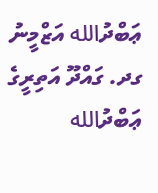ޢަބްދުالله އަޒްމީނު
ގދ. ގައްދޫ އަތިރީގެ
ޢަބްދުالله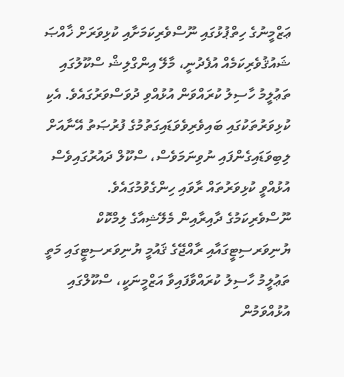ޢަޒްމީނުގެ ހިތްޕުޅުގައި ނޫސްވެރިކަމަށާއި ކުޅިވަރަށް ޚާއްޞަ ޝައުޤުވެރިކަމެއް އުފެދުނީ، މާލޭ އިންގްލިޝް ސްކޫލުގައި ތަޢުލީމު ހާސިލު ކުރައްވަން އުޅުއްވި ދުވަސްވަރުގައެވެ. އެކި ކުޅިވަރުތަކުގައި ބައިވެރިވެވަޑައިގަތުމުގެ ފުރުޞަތު އޭނާއަށް ލިބިވަޑައިގެންފައި ނުވިނަމަވެސް، ސްކޫލް ދައުރުގައިވެސް އުޅުއްވީ ކުޅިވަރުތައް ރާވައި ހިންގެވުމުގައެވެ.
ނޫސްވެރިކަމުގެ ދާއިރާއިން މެލޭޝިއާގެ ލިމްކޮކް ޔުނިވަރސިޓީގައާއި ރާއްޖޭގެ ޤައުމީ ޔުނިވަރސިޓީގައި މަތީ ތަޢުލީމު ހާސިލު ކުރައްވާފައިވާ އަޒްމީނަކީ، ސްކޫލްގައި އުޅުއްވަމުން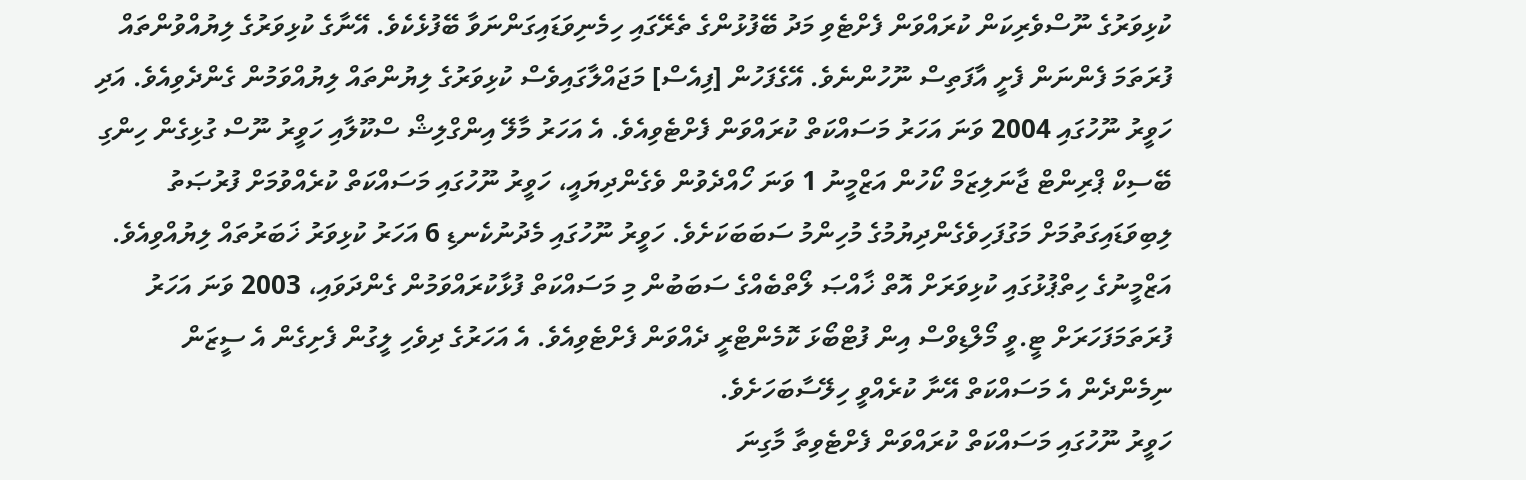ކުޅިވަރުގެ ނޫސްވެރިކަން ކުރައްވަން ފެށްޓެވި މަދު ބޭފުޅުންގެ ތެރޭގައި ހިމެނިވަޑައިގަންނަވާ ބޭފުޅެކެވެ. އޭނާގެ ކުޅިވަރުގެ ލިޔުއްވުންތައް ފުރަތަމަ ފެންނަން ފެށީ އާފަތިސް ނޫހުންނެވެ. އޭގެފަހުން [ފިއެސް] މަޖައްލާގައިވެސް ކުޅިވަރުގެ ލިޔުންތައް ލިޔުއްވަމުން ގެންދެވިއެވެ. އަދި ހަވީރު ނޫހުގައި 2004 ވަނަ އަހަރު މަސައްކަތް ކުރައްވަން ފެށްޓެވިއެވެ. އެ އަހަރު މާލޭ އިންގްލިޝް ސްކޫލާއި ހަވީރު ނޫސް ގުޅިގެން ހިންގި ބޭސިކް ޕްރިންޓް ޖާނަލިޒަމް ކޯހުން އަޒްމީނު 1 ވަނަ ހޯއްދެވުން ވެގެންދިޔައީ، ހަވީރު ނޫހުގައި މަސައްކަތް ކުރެއްވުމަށް ފުރުޞަތު ލިބިވަޑައިގަތުމަށް މަގުފަހިވެގެންދިޔުމުގެ މުހިންމު ސަބަބަކަށެވެ. ހަވީރު ނޫހުގައި މެދުނުކެނޑި 6 އަހަރު ކުޅިވަރު ޚަބަރުތައް ލިޔުއްވިއެވެ.
އަޒްމީނުގެ ހިތްޕުޅުގައި ކުޅިވަރަށް އޮތް ޚާއްޞަ ލޯތްބެއްގެ ސަބަބުން މި މަސައްކަތް ފުޅާކުރައްވަމުން ގެންދަވައި، 2003 ވަނަ އަހަރު ފުރަތަމަފަހަރަށް ޓީ.ވީ މޯލްޑިވްސް އިން ފުޓްބޯޅަ ކޮމެންޓްރީ ދެއްވަން ފެށްޓެވިއެވެ. އެ އަހަރުގެ ދިވެހި ލީގުން ފެށިގެން އެ ސީޒަން ނިމެންދެން އެ މަސައްކަތް އޭނާ ކުރެއްވީ ހިލޭސާބަހަށެވެ.
ހަވީރު ނޫހުގައި މަސައްކަތް ކުރައްވަން ފެށްޓެވިތާ މާގިނަ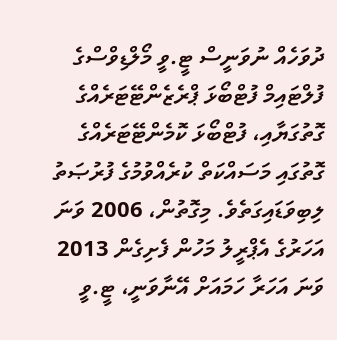ދުވަހެއް ނުވަނީސް ޓީ.ވީ މޯލްޑިވްސްގެ ފުލްޓައިމް ފުޓްބޯޅަ ޕްރެޒެންޓޭޓަރެއްގެ ގޮތުގަޔާއި، ފުޓްބޯޅަ ކޮމެންޓޭޓަރެއްގެ ގޮތުގައި މަސައްކަތް ކުރެއްވުމުގެ ފުރުޞަތު ލިބިވަޑައިގަތެވެ. މިގޮތުން، 2006 ވަނަ އަހަރުގެ އެޕްރީލު މަހުން ފެށިގެން 2013 ވަނަ އަހަރާ ހަމައަށް އޭނާވަނީ، ޓީ.ވީ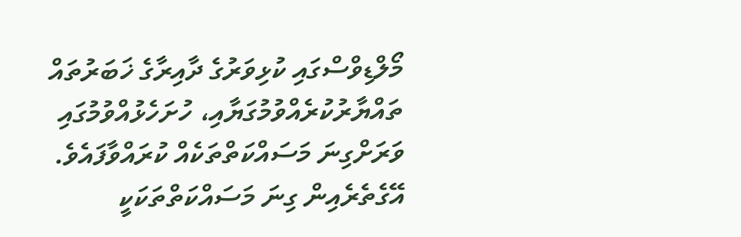މޯލްޑިވްސްގައި ކުޅިވަރުގެ ދާއިރާގެ ޚަބަރުތައް ތައްޔާރުކުރެއްވުމުގަޔާއި، ހުށަހެޅުއްވުމުގައި ވަރަށްގިނަ މަސައްކަތްތަކެއް ކުރައްވާފައެވެ. އޭގެތެރެއިން ގިނަ މަސައްކަތްތަކަކީ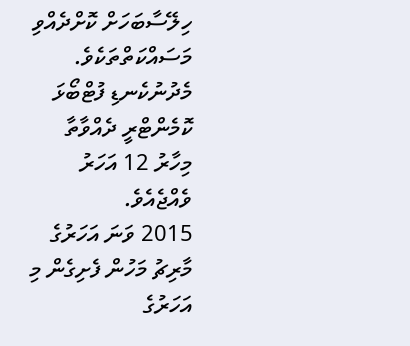ހިލޭސާބަހަށް ކޮށްދެއްވި މަސައްކަތްތަކެވެ. މެދުނުކެނޑި ފުޓްބޯޅަ ކޮމެންޓްރީ ދެއްވާތާ މިހާރު 12 އަހަރު ވެއްޖެއެވެ.
2015 ވަނަ އަހަރުގެ މާރިޗު މަހުން ފެށިގެން މި އަހަރުގެ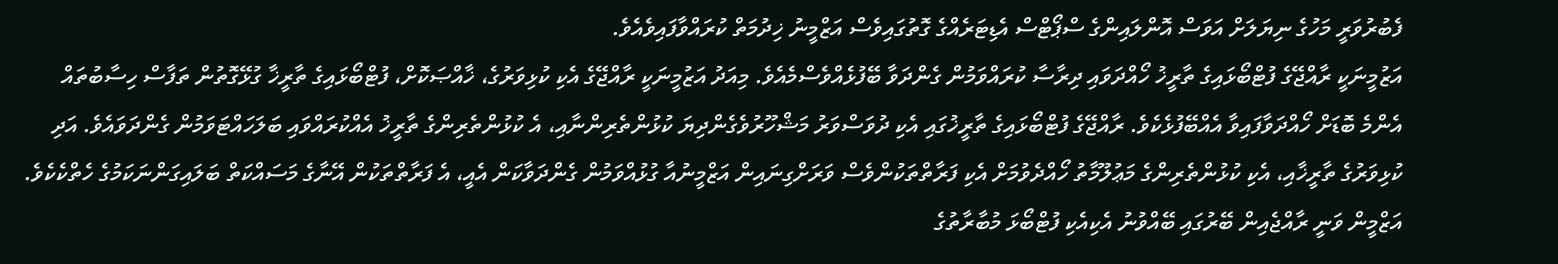ފެބުރުވަރީ މަހުގެ ނިޔަލަށް އަވަސް އޮންލައިންގެ ސްޕޯޓްސް އެޑިޓަރެއްގެ ގޮތުގައިވެސް އަޒްމީނު ޚިދުމަތް ކުރައްވާފައިވެއެވެ.
އަޒުމީނަކީ ރާއްޖޭގެ ފުޓްބޯޅައިގެ ތާރީޚު ހޯއްދަވައި ދިރާސާ ކުރައްވަމުން ގެންދަވާ ބޭފުޅެއްވެސްމެއެވެ. މިއަދު އަޒުމީނަކީ ރާއްޖޭގެ އެކި ކުޅިވަރުގެ، ޚާއްޞަކޮށް، ފުޓްބޯޅައިގެ ތާރީޚާ ގުޅޭގޮތުން ތަފާސް ހިސާބުތައް އެންމެ ބޮޑަށް ހޯއްދަވާފައިވާ އެއްބޭފުޅެކެވެ. ރާއްޖޭގެ ފުޓްބޯޅައިގެ ތާރީޚުގައި އެކި ދުވަސްވަރު މަޝްހޫރުވެގެންދިޔަ ކުޅުންތެރިންނާއި، އެ ކުޅުންތެރިންގެ ތާރީޚު އެއްކުރައްވައި ބަލަހައްޓަވަމުން ގެންދަވައެވެ. އަދި ކުޅިވަރުގެ ތާރީޚާއި، އެކި ކުޅުންތެރިންގެ މަޢުލޫމާތު ހޯއްދެވުމަށް އެކި ފަރާތްތަކުންވެސް ވަރަށްގިނައިން އަޒްމީނުއާ ގުޅުއްވަމުން ގެންދަވާކަން އެއީ، އެ ފަރާތްތަކުން އޭނާގެ މަސައްކަތް ބަލައިގަންނަކަމުގެ ހެތްކެކެވެ.
އަޒްމީން ވަނީ ރާއްޖެއިން ބޭރުގައި ބޭއްވުނު އެކިއެކި ފުޓްބޯޅަ މުބާރާތުގެ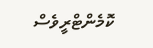ކޮމެންޓްރީވެސް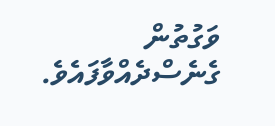ވަގުތުން ގެނެސްދެއްވާފައެވެ.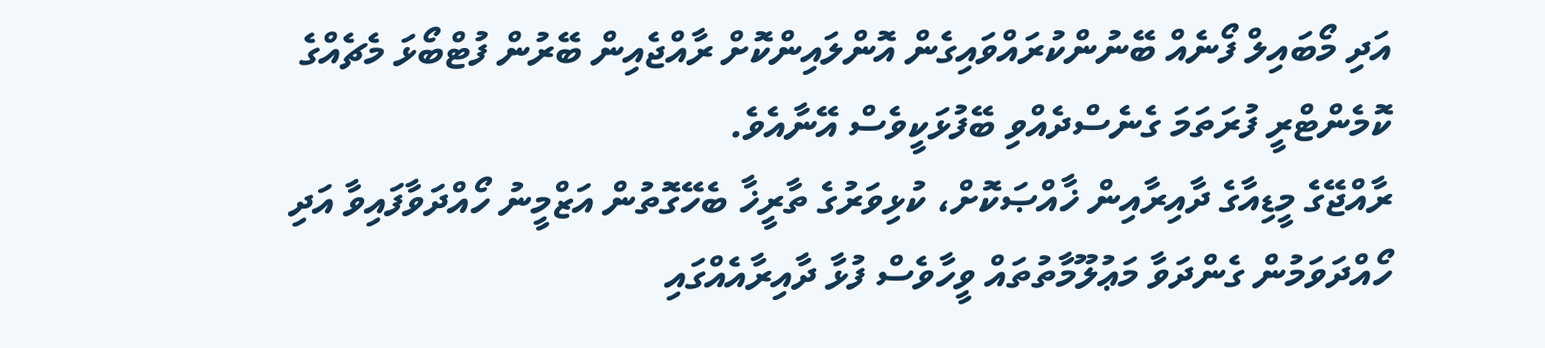އަދި މޯބައިލް ފޯނެއް ބޭނުންކުރައްވައިގެން އޮންލައިންކޮށް ރާއްޖެއިން ބޭރުން ފުޓްބޯޅަ މެޗެއްގެ ކޮމެންޓްރީ ފުރަތަމަ ގެނެސްދެއްވި ބޭފުޅަކީވެސް އޭނާއެވެ.
ރާއްޖޭގެ މީޑިއާގެ ދާއިރާއިން ޚާއްޞަކޮށް، ކުޅިވަރުގެ ތާރީޚާ ބެހޭގޮތުން އަޒްމީނު ހޯއްދަވާފައިވާ އަދި ހޯއްދަވަމުން ގެންދަވާ މަޢުލޫމާތުތައް ވީހާވެސް ފުޅާ ދާއިރާއެއްގައި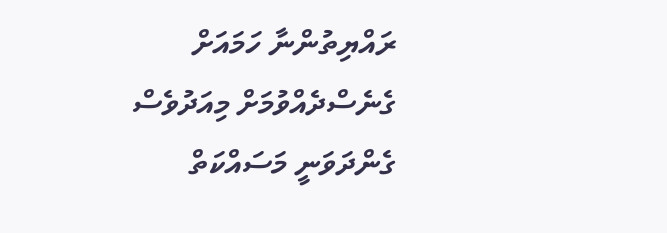ރައްޔިތުންނާ ހަމައަށް ގެނެސްދެއްވުމަށް މިއަދުވެސް ގެންދަވަނީ މަސައްކަތް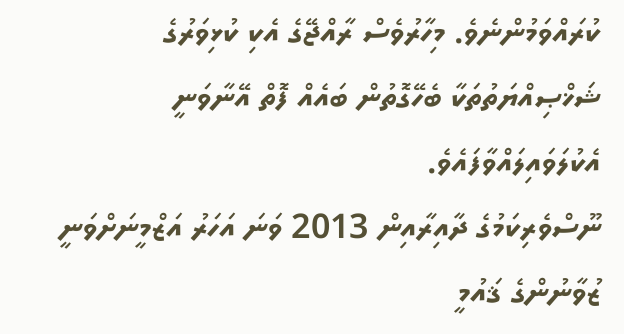ކުރައްވަމުންނެވެ. މިހާރުވެސް ރާއްޖޭގެ އެކި ކުޅިވަރުގެ ޝަޚްޞިއްޔަތުތަކާ ބެހޭގޮތުން ބައެއް ފޮތް އޭނާވަނީ އެކުލަވައިލައްވާފައެވެ.
ނޫސްވެރިކަމުގެ ދާއިރާއިން 2013 ވަނަ އަހަރު އަޒްމީނަށްވަނީ ޒުވާނުންގެ ޤައުމީ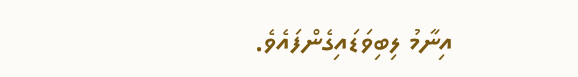އިނާމު ލިބިވަޑައިގެންފައެވެ.